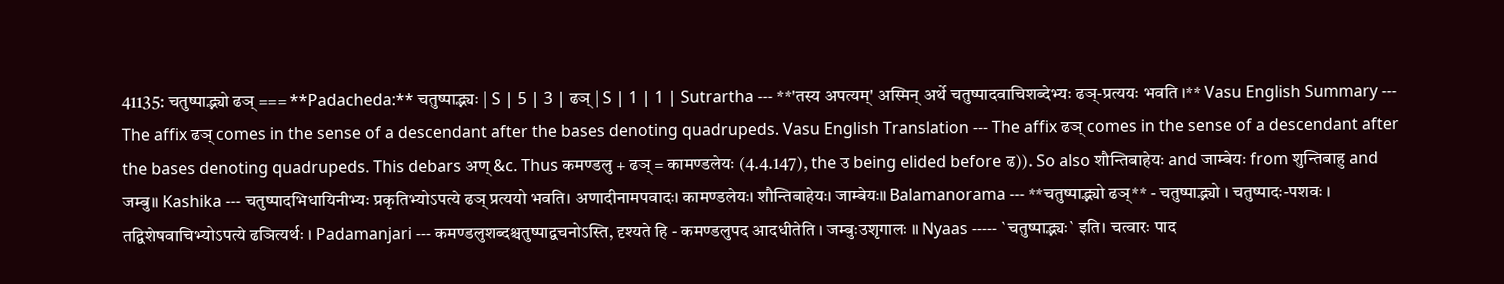41135: चतुष्पाद्भ्यो ढञ् === **Padacheda:** चतुष्पाद्भ्यः | S | 5 | 3 | ढञ् | S | 1 | 1 | Sutrartha --- **'तस्य अपत्यम्' अस्मिन् अर्थे चतुष्पादवाचिशब्देभ्यः ढञ्-प्रत्ययः भवति ।** Vasu English Summary --- The affix ढञ् comes in the sense of a descendant after the bases denoting quadrupeds. Vasu English Translation --- The affix ढञ् comes in the sense of a descendant after the bases denoting quadrupeds. This debars अण् &c. Thus कमण्डलु + ढञ् = कामण्डलेयः (4.4.147), the उ being elided before ढ)). So also शौन्तिबाहेयः and जाम्बेयः from शुन्तिबाहु and जम्बु॥ Kashika --- चतुष्पादभिधायिनीभ्यः प्रकृतिभ्योऽपत्ये ढञ् प्रत्ययो भवति। अणादीनामपवादः। कामण्डलेयः। शौन्तिबाहेयः। जाम्बेयः॥ Balamanorama --- **चतुष्पाद्भ्यो ढञ्** - चतुष्पाद्भ्यो । चतुष्पादः-पशवः । तद्विशेषवाचिभ्योऽपत्ये ढञित्यर्थः । Padamanjari --- कमण्डलुशब्दश्चतुष्पाद्वचनोऽस्ति, दृश्यते हि - कमण्डलुपद आदधीतेति । जम्बुःउशृगालः ॥ Nyaas ----- `चतुष्पाद्भ्यः` इति। चत्वारः पाद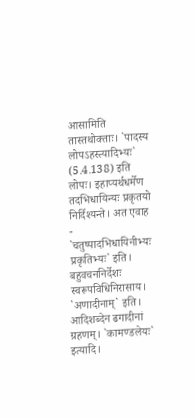आसामिति तास्तथोक्ताः। `पादस्य लोपऽहस्त्यादिभ्यः` (5.4.138) इति लोपः। इहाप्यर्थधर्मेण तदभिधायिन्यः प्रकृतयो निर्दिश्यन्ते। अत एवाह - `चतुष्पादभिधायिनीभ्यः प्रकृतिभ्यः` इति। बहुवचननिर्देशः स्वरूपविधिनिरासाय। `अणादीनाम्` इति। आदिशब्देन ढगादीनां ग्रहणम्। `कामण्डलेयः` इत्यादि।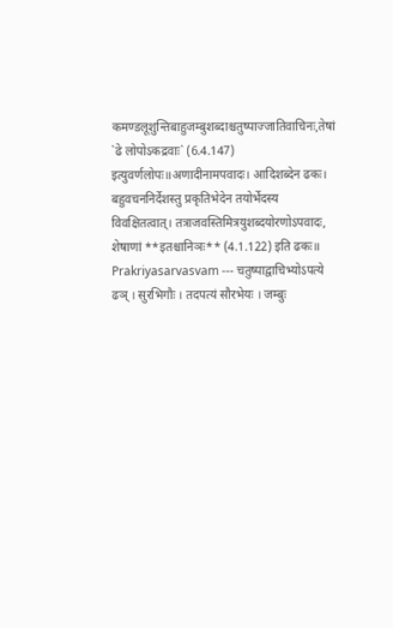कमण्डलूशुन्तिबाहुजम्बुशब्दाश्चतुष्पाज्जातिवाचिनः,तेषां `ढे लोपोऽकद्रवाः` (6.4.147) इत्युवर्णलोपः॥अणादीनामपवादः। आदिशब्देन ढकः। बहुवचननिर्देशस्तु प्रकृतिभेदेन तयोर्भेदस्य विवक्षितत्वात्। तत्राजवस्तिमित्रयुशब्दयोरणोऽपवादः, शेषाणां **इतश्चानिञः** (4.1.122) इति ढकः॥ Prakriyasarvasvam --- चतुष्पाद्वाचिभ्योऽपत्ये ढञ् । सुरभिगौः । तदपत्यं सौरभेयः । जम्बुः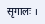सृगालः ।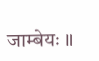जाम्बेयः ॥